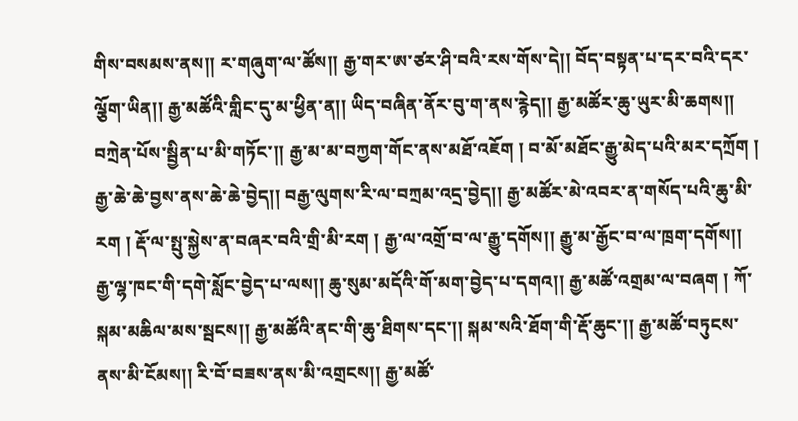གིས་བསམས་ནས།། ར་གཞུག་ལ་ཚོས།། རྒྱ་གར་ཨ་ཙར་ཤི་བའི་རས་གོས་དེ།། བོད་བསྟན་པ་དར་བའི་དར་ལྕོག་ཡིན།། རྒྱ་མཚོའི་གླིང་དུ་མ་ཕྱིན་ན།། ཡིད་བཞིན་ནོར་བུ་ག་ནས་རྙེད།། རྒྱ་མཚོར་ཆུ་ཡུར་མི་ཆགས།། བཀྲེན་པོས་སྦྱིན་པ་མི་གཏོང་།། རྒྱ་མ་མ་བཀྱག་གོང་ནས་མཐོ་འཇོག ། བ་མོ་མཐོང་རྒྱུ་མེད་པའི་མར་དཀྲོག ། རྒྱ་ཆེ་ཆེ་བྱས་ནས་ཆེ་ཆེ་བྱེད།། བརྒྱ་ལུགས་རི་ལ་བཀྲམ་འདྲ་བྱེད།། རྒྱ་མཚོར་མེ་འབར་ན་གསོད་པའི་ཆུ་མི་རག ། རྡོ་ལ་སྤུ་སྐྱེས་ན་བཞར་བའི་གྲི་མི་རག ། རྒྱ་ལ་འགྲོ་བ་ལ་རྒྱུ་དགོས།། རྒྱུ་མ་རྒྱོང་བ་ལ་ཁྲག་དགོས།། རྒྱ་ལྷ་ཁང་གི་དགེ་སློང་བྱེད་པ་ལས།། ཆུ་སུམ་མདོའི་གོ་མག་བྱེད་པ་དགའ།། རྒྱ་མཚོ་འགྲམ་ལ་བཞག ། ཀོ་སྐམ་མཆིལ་མས་སྦངས།། རྒྱ་མཚོའི་ནང་གི་ཆུ་ཐིགས་དང་།། སྐམ་སའི་ཐོག་གི་རྡོ་ཆུང་།། རྒྱ་མཚོ་བཏུངས་ནས་མི་ངོམས།། རི་བོ་བཟས་ནས་མི་འགྲངས།། རྒྱ་མཚོ་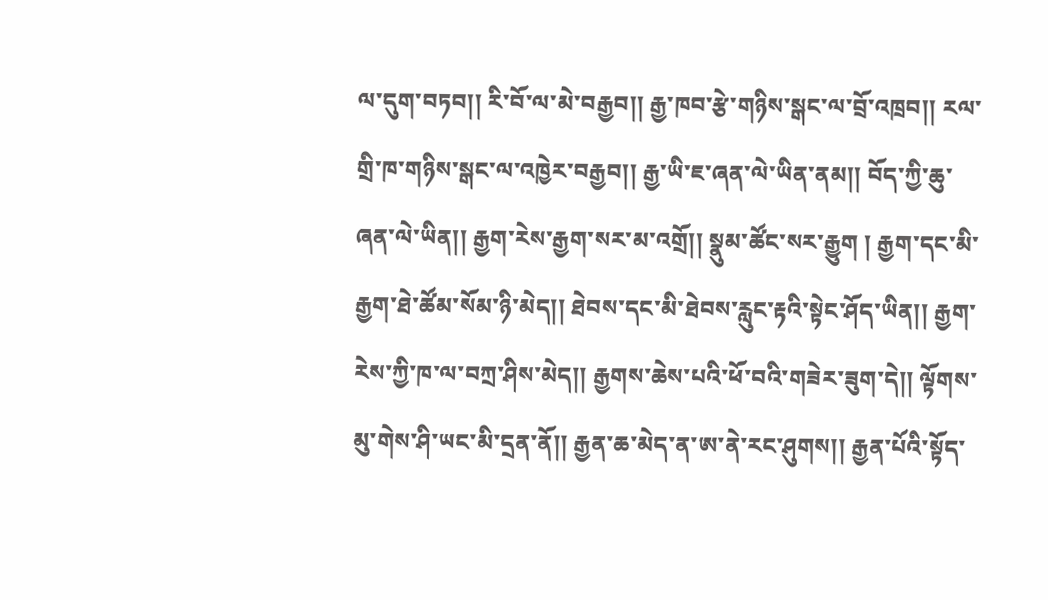ལ་དུག་བཏབ།། རི་བོ་ལ་མེ་བརྒྱབ།། རྒྱ་ཁབ་རྩེ་གཉིས་སྒང་ལ་བྲོ་འཁྲབ།། རལ་གྲི་ཁ་གཉིས་སྒང་ལ་འཁྱེར་བརྒྱབ།། རྒྱ་ཡི་ཇ་ཞན་ལེ་ཡིན་ནམ།། བོད་ཀྱི་ཆུ་ཞན་ལེ་ཡིན།། རྒྱག་རེས་རྒྱག་སར་མ་འགྲོ།། སྣུམ་ཚོང་སར་རྒྱུག ། རྒྱག་དང་མི་རྒྱག་ཐེ་ཚོམ་སོམ་ཉི་མེད།། ཐེབས་དང་མི་ཐེབས་རླུང་རྟའི་སྟེང་ཤོད་ཡིན།། རྒྱག་རེས་ཀྱི་ཁ་ལ་བཀྲ་ཤིས་མེད།། རྒྱགས་ཆེས་པའི་ཕོ་བའི་གཟེར་ཟུག་དེ།། ལྟོགས་མུ་གེས་ཤི་ཡང་མི་དྲན་ནོ།། རྒྱན་ཆ་མེད་ན་ཨ་ནེ་རང་ཤུགས།། རྒྱན་པོའི་སྟོད་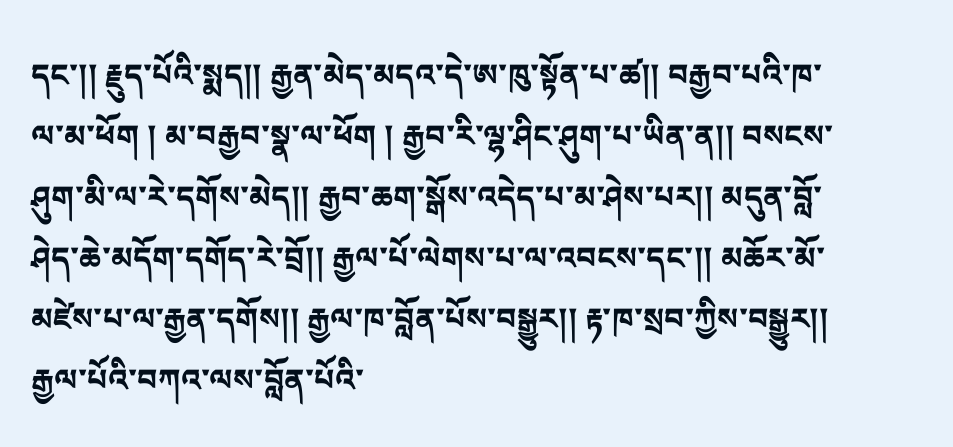དང་།། རྗུད་པོའི་སྨད།། རྒྱན་མེད་མདའ་དེ་ཨ་ཁུ་སྟོན་པ་ཚ།། བརྒྱབ་པའི་ཁ་ལ་མ་ཕོག ། མ་བརྒྱབ་སྣ་ལ་ཕོག ། རྒྱབ་རི་ལྷ་ཤིང་ཤུག་པ་ཡིན་ན།། བསངས་ཤུག་མི་ལ་རེ་དགོས་མེད།། རྒྱབ་ཆག་སྒོས་འདེད་པ་མ་ཤེས་པར།། མདུན་བློ་ཤེད་ཆེ་མདོག་དགོད་རེ་བྲོ།། རྒྱལ་པོ་ལེགས་པ་ལ་འབངས་དང་།། མཆོར་མོ་མཛེས་པ་ལ་རྒྱན་དགོས།། རྒྱལ་ཁ་བློན་པོས་བསྒྱུར།། རྟ་ཁ་སྲབ་ཀྱིས་བསྒྱུར།། རྒྱལ་པོའི་བཀའ་ལས་བློན་པོའི་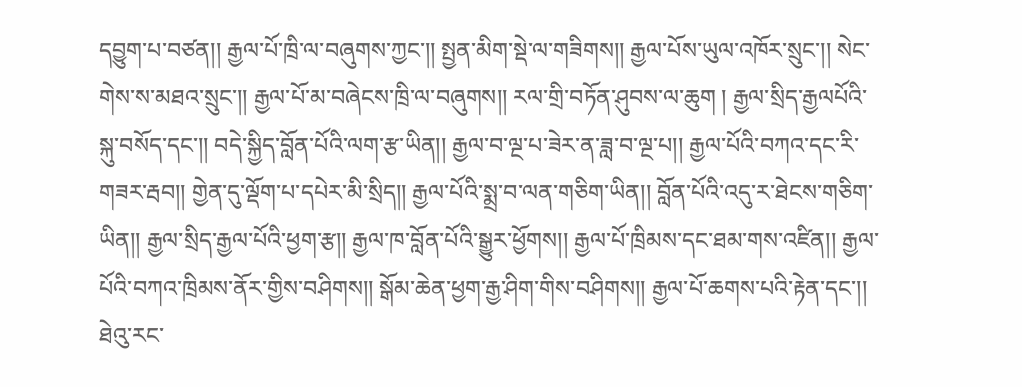དབྱུག་པ་བཙན།། རྒྱལ་པོ་ཁྲི་ལ་བཞུགས་ཀྱང་།། སྤྱན་མིག་སྡེ་ལ་གཟིགས།། རྒྱལ་པོས་ཡུལ་འཁོར་སྲུང་།། སེང་གེས་ས་མཐའ་སྲུང་།། རྒྱལ་པོ་མ་བཞེངས་ཁྲི་ལ་བཞུགས།། རལ་གྲི་བཏོན་ཤུབས་ལ་ཆུག ། རྒྱལ་སྲིད་རྒྱལཔོའི་སྐུ་བསོད་དང་།། བདེ་སྐྱིད་བློན་པོའི་ལག་རྩ་ཡིན།། རྒྱལ་བ་ལྔ་པ་ཟེར་ན་ཟླ་བ་ལྔ་པ།། རྒྱལ་པོའི་བཀའ་དང་རི་གཟར་རྦབ།། གྱེན་དུ་ལྡོག་པ་དཔེར་མི་སྲིད།། རྒྱལ་པོའི་སྨྲ་བ་ལན་གཅིག་ཡིན།། བློན་པོའི་འདུ་ར་ཐེངས་གཅིག་ཡིན།། རྒྱལ་སྲིད་རྒྱལ་པོའི་ཕྱག་རྩ།། རྒྱལ་ཁ་བློན་པོའི་སྒྱུར་ཕྱོགས།། རྒྱལ་པོ་ཁྲིམས་དང་ཐམ་གས་འཛིན།། རྒྱལ་པོའི་བཀའ་ཁྲིམས་ནོར་གྱིས་བཤིགས།། སྒོམ་ཆེན་ཕྱག་རྒྱ་ཤིག་གིས་བཤིགས།། རྒྱལ་པོ་ཆགས་པའི་རྟེན་དང་།། ཐེའུ་རང་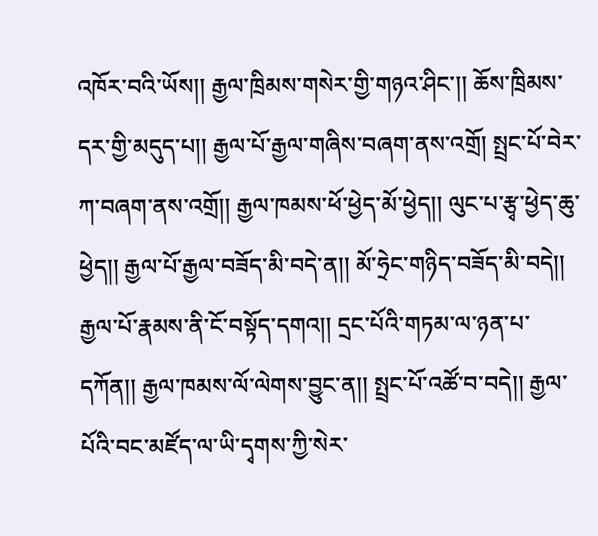འཁོར་བའི་ཡོས།། རྒྱལ་ཁྲིམས་གསེར་གྱི་གཉའ་ཤིང་།། ཆོས་ཁྲིམས་དར་གྱི་མདུད་པ།། རྒྱལ་པོ་རྒྱལ་གཞིས་བཞག་ནས་འགྲོ། སྤྲང་པོ་བེར་ཀ་བཞག་ནས་འགྲོ།། རྒྱལ་ཁམས་ཕོ་ཕྱེད་མོ་ཕྱེད།། ལུང་པ་རྩྭ་ཕྱེད་ཆུ་ཕྱེད།། རྒྱལ་པོ་རྒྱལ་བཟོད་མི་བདེ་ན།། མོ་ཧྲེང་གཉིད་བཟོད་མི་བདེ།། རྒྱལ་པོ་རྣམས་ནི་ངོ་བསྟོད་དགའ།། དྲང་པོའི་གཏམ་ལ་ཉན་པ་དཀོན།། རྒྱལ་ཁམས་ལོ་ལེགས་བྱུང་ན།། སྤྲང་པོ་འཚོ་བ་བདེ།། རྒྱལ་པོའི་བང་མཛོད་ལ་ཡི་དྭགས་ཀྱི་སེར་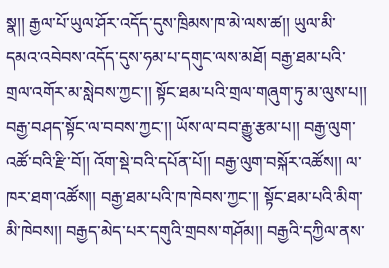སྣ།། རྒྱལ་པོ་ཡུལ་ཤོར་འདོད་དུས་ཁྲིམས་ཁ་མེ་ལས་ཚ།། ཡུལ་མི་དམའ་འབེབས་འདོད་དུས་ཧམ་པ་དགུང་ལས་མཐོ། བརྒྱ་ཐམ་པའི་གྲལ་འགོར་མ་སླེབས་ཀྱང་།། སྟོང་ཐམ་པའི་གྲལ་གཞུག་ཏུ་མ་ལུས་པ།། བརྒྱ་བཤད་སྟོང་ལ་བབས་ཀྱང་།། ཡོས་ལ་བབ་རྒྱུ་རྩམ་པ།། བརྒྱ་ལུག་འཚོ་བའི་རྫི་བོ།། འོག་སྡེ་བའི་དཔོན་པོ།། བརྒྱ་ལུག་བསྐོར་འཚོས།། ལ་ཁར་ཐག་འཚོས།། བརྒྱ་ཐམ་པའི་ཁ་ཁེབས་ཀྱང་།། སྟོང་ཐམ་པའི་མིག་མི་ཁེབས།། བརྒྱད་མེད་པར་དགུའི་གྲབས་གཤོམ།། བརྒྱའི་དཀྱིལ་ནས་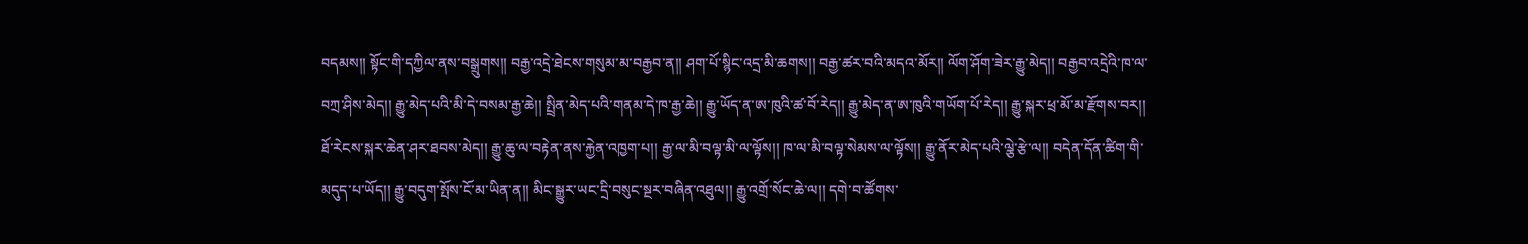བདམས།། སྟོང་གི་དཀྱིལ་ནས་བསྒྲུགས།། བརྒྱ་འདྲེ་ཐེངས་གསུམ་མ་བརྒྱབ་ན།། ཤག་པོ་སྙིང་འདྲ་མི་ཆགས།། བརྒྱ་ཚར་བའི་མདའ་མོར།། ལོག་ཤོག་ཟེར་རྒྱུ་མེད།། བརྒྱབ་འདྲེའི་ཁ་ལ་བཀྲ་ཤིས་མེད།། རྒྱུ་མེད་པའི་མི་དེ་བསམ་རྒྱ་ཆེ།། སྤྲིན་མེད་པའི་གནམ་དེ་ཁ་རྒྱ་ཆེ།། རྒྱུ་ཡོད་ན་ཨ་ཁུའི་ཚ་བོ་རེད།། རྒྱུ་མེད་ན་ཨ་ཁུའི་གཡོག་པོ་རེད།། རྒྱུ་སྐར་ཕྲ་མོ་མ་རྫོགས་བར།། ཐོ་རེངས་སྐར་ཆེན་ཤར་ཐབས་མེད།། རྒྱུ་ཆུ་ལ་བརྟེན་ནས་རྐྱེན་འཁྱག་པ།། རྒྱ་ལ་མི་བལྟ་མི་ལ་ལྟོས།། ཁ་ལ་མི་བལྟ་སེམས་ལ་ལྟོས།། རྒྱུ་ནོར་མེད་པའི་ལྕེ་རྩེ་ལ།། བདེན་དོན་ཚིག་གི་མདུད་པ་ཡོད།། རྒྱུ་བདུག་སྤོས་ངོ་མ་ཡིན་ན།། མིང་སྒྱུར་ཡང་དྲི་བསུང་སྔར་བཞིན་འཐུལ།། རྒྱུ་འགྲོ་སོང་ཆེ་ལ།། དགེ་བ་ཚོགས་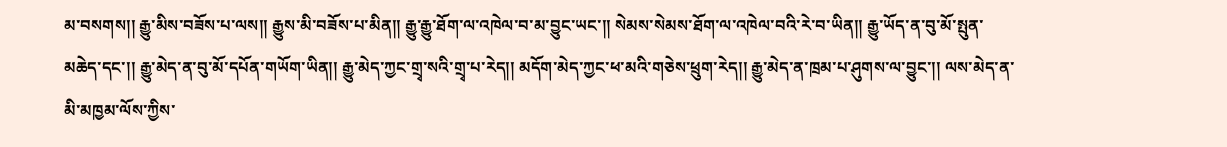མ་བསགས།། རྒྱུ་མིས་བཟོས་པ་ལས།། རྒྱུས་མི་བཟོས་པ་མིན།། རྒྱུ་རྒྱུ་ཐོག་ལ་འཁེལ་བ་མ་བྱུང་ཡང་།། སེམས་སེམས་ཐོག་ལ་འཁེལ་བའི་རེ་བ་ཡིན།། རྒྱུ་ཡོད་ན་བུ་མོ་སྤུན་མཆེད་དང་།། རྒྱུ་མེད་ན་བུ་མོ་དཔོན་གཡོག་ཡིན།། རྒྱུ་མེད་ཀྱང་གྲྭ་སའི་གྲྭ་པ་རེད།། མདོག་མེད་ཀྱང་ཕ་མའི་གཅེས་ཕྲུག་རེད།། རྒྱུ་མེད་ན་ཁྲམ་པ་ཤུགས་ལ་བྱུང་།། ལས་མེད་ན་མི་མཁྱམ་ལོས་ཀྱིས་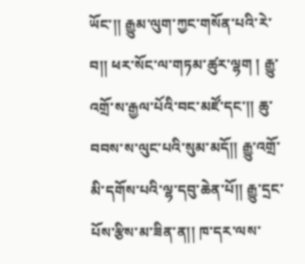ཡོང་།། རྒྱུམ་ལུག་ཀྱང་གསོན་པའི་རེ་བ།། ཕར་སོང་ལ་གཏམ་ཚུར་ལྷག ། རྒྱུ་འགྲོ་ས་རྒྱལ་པོའི་བང་མཛོ་དང་།། ཆུ་བབས་ས་ལུང་པའི་སུམ་མདོ།། རྒྱུ་འགྲོ་མི་དགོས་པའི་ལྷ་དབུ་ཆེན་པོ།། རྒྱུ་དྲང་པོས་རྩིས་མ་ཟིན་ན།། ཁ་དར་ལས་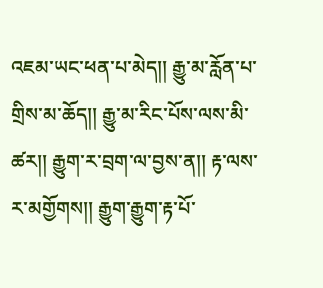འཇམ་ཡང་ཕན་པ་མེད།། རྒྱུ་མ་རློན་པ་གྲིས་མ་ཆོད།། རྒྱུ་མ་རིང་པོས་ལས་མི་ཚར།། རྒྱུག་ར་བྲག་ལ་བྱས་ན།། རྟ་ལས་ར་མགྱོགས།། རྒྱུག་རྒྱུག་རྟ་པོ་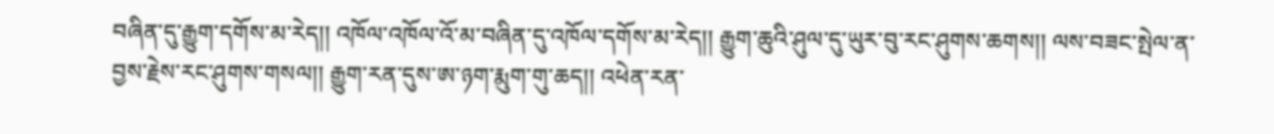བཞིན་དུ་རྒྱུག་དགོས་མ་རེད།། འཁོལ་འཁོལ་འོ་མ་བཞིན་དུ་འཁོལ་དགོས་མ་རེད།། རྒྱུག་ཆུའི་ཤུལ་དུ་ཡུར་བུ་རང་ཤུགས་ཆགས།། ལས་བཟང་སྤེལ་ན་བྱས་རྗེས་རང་ཤུགས་གསལ།། རྒྱུག་རན་དུས་ཨ་ཉག་རྨུག་གུ་ཆད།། འཕེན་རན་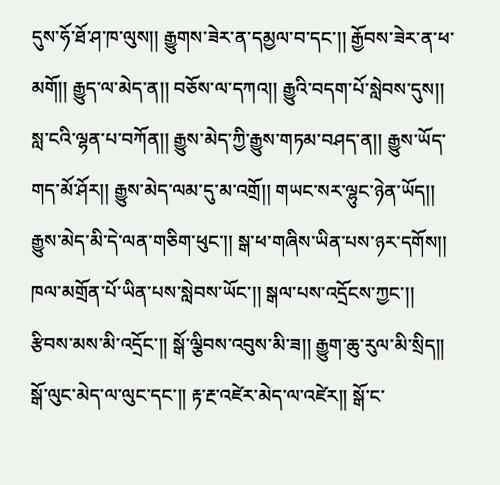དུས་ཧོ་ཐོ་ཤ་ཁ་ལུས།། རྒྱུགས་ཟེར་ན་དམྱལ་བ་དང་།། རྒྱོབས་ཟེར་ན་ཕ་མགོ།། རྒྱུད་ལ་མེད་ན།། བཅོས་ལ་དཀའ།། རྒྱུའི་བདག་པོ་སླེབས་དུས།། སླ་ངའི་ལྷན་པ་བཀོན།། རྒྱུས་མེད་ཀྱི་རྒྱུས་གཏམ་བཤད་ན།། རྒྱུས་ཡོད་གད་མོ་ཤོར།། རྒྱུས་མེད་ལམ་དུ་མ་འགྲོ།། གཡང་སར་ལྷུང་ཉེན་ཡོད།། རྒྱུས་མེད་མི་དེ་ལན་གཅིག་ཕུང་།། སྒ་ཕ་གཞིས་ཡིན་པས་ཉར་དགོས།། ཁལ་མགྲོན་པོ་ཡིན་པས་སླེབས་ཡོང་།། སྒལ་པས་འདྲོངས་ཀྱང་།། རྩིབས་མས་མི་འདྲོང་།། སྒོ་ལྕིབས་འབུས་མི་ཟ།། རྒྱུག་ཆུ་རུལ་མི་སྲིད།། སྒོ་ལུང་མེད་ལ་ལུང་དང་།། རྟ་རྔ་འཛེར་མེད་ལ་འཛེར།། སྒོ་ང་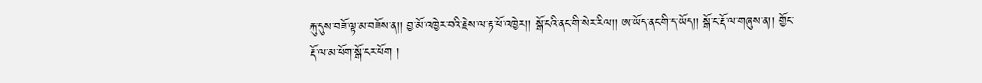རྐུ་དུས་བཟོ་ལྟ་མ་བཟོས་ན།། བྱ་མོ་འཁྱེར་བའི་རྗེས་ལ་རྟ་ཕོ་འཁྱེར།། སྒོ་ངའི་ནང་གི་སེར་རིལ།། ཨ་ཡོད་ནང་གི་ད་ཡོད།། སྒོ་ང་རྡོ་ལ་གཞུས་ན།། གྱོང་རྡོ་ལ་མ་ཕོག་སྒོ་ངར་ཕོག །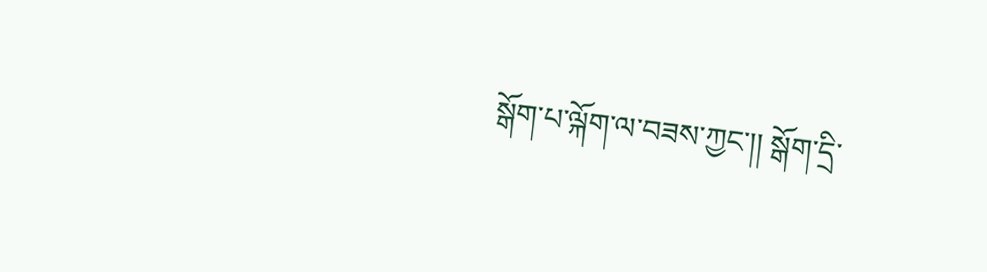སྒོག་པ་ལྐོག་ལ་བཟས་ཀྱང་།། སྒོག་དྲི་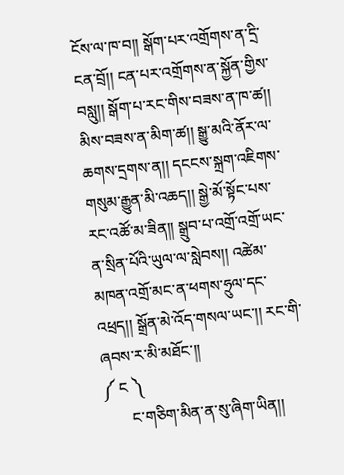ངོས་ལ་ཁ་བ།། སྒོག་པར་འགྲོགས་ན་དྲི་ངན་བྲོ།། ངན་པར་འགྲོགས་ན་སྐྱོན་གྱིས་བསླུ།། སྒོག་པ་རང་གིས་བཟས་ན་ཁ་ཚ།། མིས་བཟས་ན་མིག་ཚ།། སྒྱུ་མའི་ནོར་ལ་ཆགས་དྲགས་ན།། དངངས་སྐྲག་འཇིགས་གསུམ་རྒྱུན་མི་འཆད།། སྒྱེ་མོ་སྟོང་པས་རང་འཚོ་མ་ཟིན།། སྒྲུབ་པ་འགྲོ་འགྲོ་ཡང་ན་སྲིན་པོའི་ཡུལ་ལ་སླེབས།། འཚེམ་མཁན་འགྲོ་མང་ན་ཕགས་ཧྲུལ་དང་འཕྲད།། སྒྲོན་མེ་འོད་གསལ་ཡང་།། རང་གི་ཞབས་ར་མི་མཐོང་།།
༼ ང ༽
       ང་གཅིག་མིན་ན་སུ་ཞིག་ཡིན།།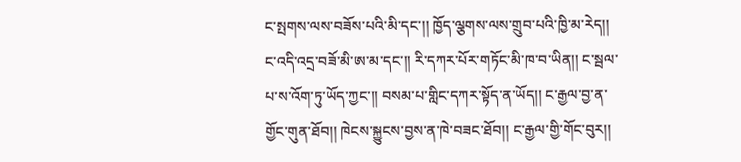ང་སྤགས་ལས་བཟོས་པའི་མི་དང་།། ཁྱོད་ལྕགས་ལས་གྲུབ་པའི་ཁྱི་མ་རེད།། ང་འདི་འདྲ་བཟོ་མི་ཨ་མ་དང་།། རི་དཀར་པོར་གཏོང་མི་ཁ་བ་ཡིན།། ང་སྦལ་པ་ས་འོག་ཏུ་ཡོད་ཀྱང་།། བསམ་པ་གླིང་དཀར་སྟོད་ན་ཡོད།། ང་རྒྱལ་བྱ་ན་གྱོང་གུན་ཐོབ།། ཁེངས་སྐྱུངས་བྱས་ན་ཁེ་བཟང་ཐོབ།། ང་རྒྱལ་གྱི་གོང་བུར།།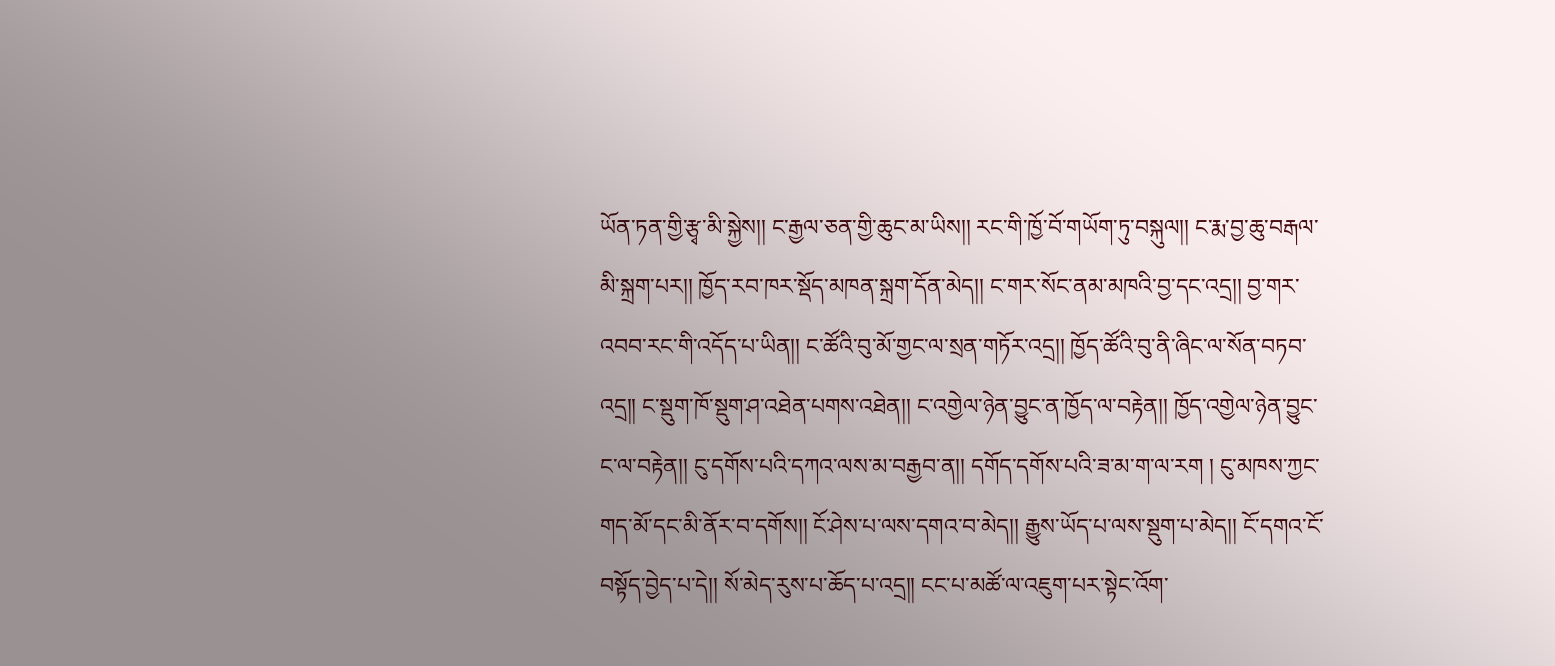ཡོན་ཏན་གྱི་རྩྭ་མི་སྐྱེས།། ང་རྒྱལ་ཅན་གྱི་ཆུང་མ་ཡིས།། རང་གི་ཁྱོ་བོ་གཡོག་ཏུ་བསྐུལ།། ང་རྨ་བྱ་ཆུ་བརྒལ་མི་སྐྲག་པར།། ཁྱོད་རབ་ཁར་སྡོད་མཁན་སྐྲག་དོན་མེད།། ང་གར་སོང་ནམ་མཁའི་བྱ་དང་འདྲ།། བྱ་གར་འབབ་རང་གི་འདོད་པ་ཡིན།། ང་ཚོའི་བུ་མོ་གྱང་ལ་སྲན་གཏོར་འདྲ།། ཁྱོད་ཚོའི་བུ་ནི་ཞིང་ལ་སོན་བཏབ་འདྲ།། ང་སྡུག་ཁོ་སྡུག་ཤ་འཐེན་པགས་འཐེན།། ང་འགྱེལ་ཉེན་བྱུང་ན་ཁྱོད་ལ་བརྟེན།། ཁྱོད་འགྱེལ་ཉེན་བྱུང་ང་ལ་བརྟེན།། ངུ་དགོས་པའི་དཀའ་ལས་མ་བརྒྱབ་ན།། དགོད་དགོས་པའི་ཟ་མ་ག་ལ་རག ། ངུ་མཁས་ཀྱང་གད་མོ་དང་མི་ནོར་བ་དགོས།། ངོ་ཤེས་པ་ལས་དགའ་བ་མེད།། རྒྱུས་ཡོད་པ་ལས་སྡུག་པ་མེད།། ངོ་དགའ་ངོ་བསྟོད་བྱེད་པ་དེ།། སོ་མེད་རུས་པ་ཆོད་པ་འདྲ།། ངང་པ་མཚོ་ལ་འཇུག་པར་སྟེང་འོག་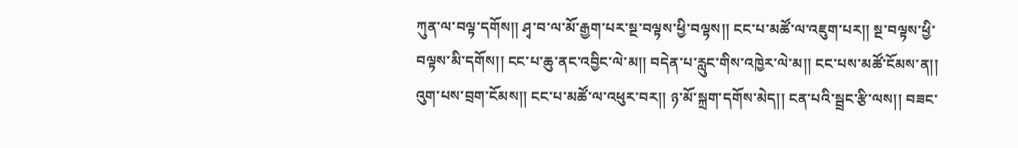ཀུན་ལ་བལྟ་དགོས།། ཤྭ་བ་ལ་མོ་རྒྱག་པར་སྔ་བལྟས་ཕྱི་བལྟས།། ངང་པ་མཚོ་ལ་འཇུག་པར།། སྔ་བལྟས་ཕྱི་བལྟས་མི་དགོས།། ངང་པ་ཆུ་ནང་འབྱིང་ལེ་མ།། བདེན་པ་རླུང་གིས་འཁྱེར་ལེ་མ།། ངང་པས་མཚོ་ངོམས་ན།། འུག་པས་བྲག་ངོམས།། ངང་པ་མཚོ་ལ་འཕུར་བར།། ཉ་མོ་སྐྲག་དགོས་མེད།། ངན་པའི་སྦྲང་རྩི་ལས།། བཟང་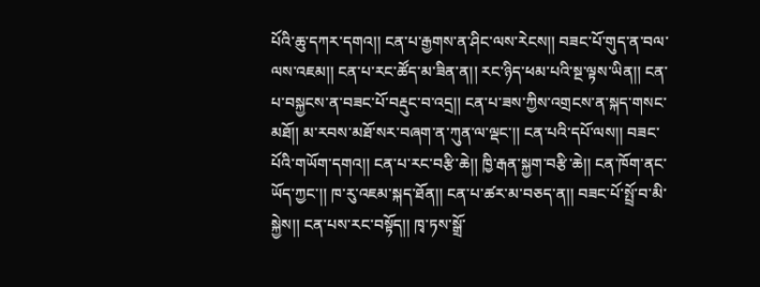པོའི་ཆུ་དཀར་དགའ།། ངན་པ་རྒྱགས་ན་ཤིང་ལས་རེངས།། བཟང་པོ་གུད་ན་བལ་ལས་འཇམ།། ངན་པ་རང་ཚོད་མ་ཟིན་ན།། རང་ཉིད་ཕམ་པའི་སྔ་ལྟས་ཡིན།། ངན་པ་བསྐྱངས་ན་བཟང་པོ་བརྡུང་བ་འདྲ།། ངན་པ་ཟས་ཀྱིས་འགྲངས་ན་སྐད་གསང་མཐོ།། མ་རབས་མཐོ་སར་བཞག་ན་ཀུན་ལ་ལྡང་།། ངན་པའི་དཔོ་ལས།། བཟང་པོའི་གཡོག་དགའ།། ངན་པ་རང་བརྩི་ཆེ།། ཁྱི་རྒན་སྐྱག་བརྩི་ཆེ།། ངན་ཁོག་ནང་ཡོད་ཀྱང་།། ཁ་རུ་འཇམ་སྐད་ཐོན།། ངན་པ་ཚར་མ་བཅད་ན།། བཟང་པོ་སྤྲོ་བ་མི་སྐྱེས།། ངན་པས་རང་བསྟོད།། ཁྭ་ཏས་སྒྲོ་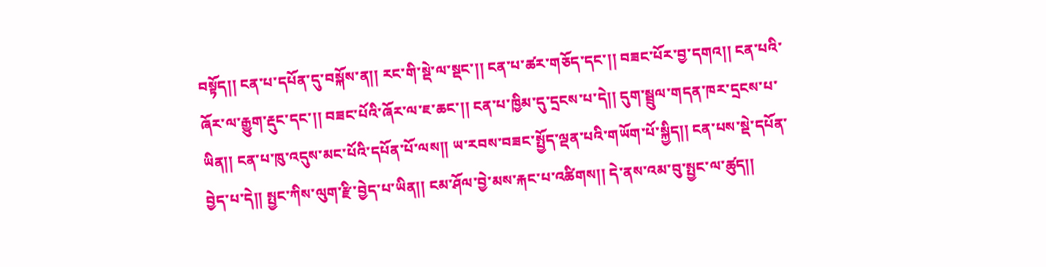བསྟོད།། ངན་པ་དཔོན་དུ་བསྐོས་ན།། རང་གི་སྡེ་ལ་སྡང་།། ངན་པ་ཚར་གཅོད་དང་།། བཟང་པོར་བྱ་དགའ།། ངན་པའི་ཞོར་ལ་རྒྱུག་རྡུང་དང་།། བཟང་པོའི་ཞོར་ལ་ཇ་ཆང་།། ངན་པ་ཁྱིམ་དུ་དྲངས་པ་དེ།། དུག་སྦྲུལ་གདན་ཁར་དྲངས་པ་ཡིན།། ངན་པ་ཁུ་འདུས་མང་པོའི་དཔོན་པོ་ལས།། ཡ་རབས་བཟང་སྤྱོད་ལྡན་པའི་གཡོག་པོ་སྐྱིད།། ངན་པས་སྡེ་དཔོན་བྱེད་པ་དེ།། སྤྱང་ཀིས་ལུག་རྫི་བྱེད་པ་ཡིན།། ངམ་ཤོལ་བྱེ་མས་རྐང་པ་འཚིགས།། དེ་ནས་འམ་བུ་སྤྱང་ལ་ཚུད།།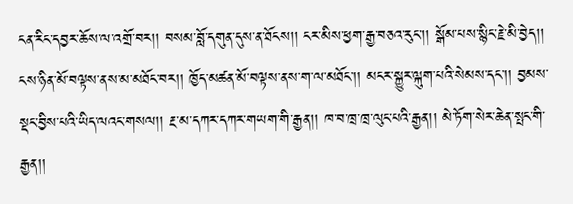ངན་རིང་དབྱར་ཆོས་ལ་འགྲོ་བར།། བསམ་བློ་དགུན་དུས་ན་ཐོངས།། ངར་མིས་ཕྱག་རྒྱ་བཅའ་རུང་།། སྒོམ་པས་སྙིང་རྗེ་མི་བྱེད།། ངས་ཉིན་མོ་བལྟས་ནས་མ་མཐོང་བར།། ཁྱོད་མཚན་མོ་བལྟས་ནས་ག་ལ་མཐོང་།། མངར་སྐྱུར་ལྐུག་པའི་སེམས་དང་།། བྱམས་སྡང་བྱིས་པའི་ཡིད་ལའང་གསལ།། རྔ་མ་དཀར་དཀར་གཡག་གི་རྒྱན།། ཁ་བ་ཁྲ་ཁྲ་ལུང་པའི་རྒྱན།། མེ་ཏོག་སེར་ཆེན་སྤང་གི་རྒྱན།།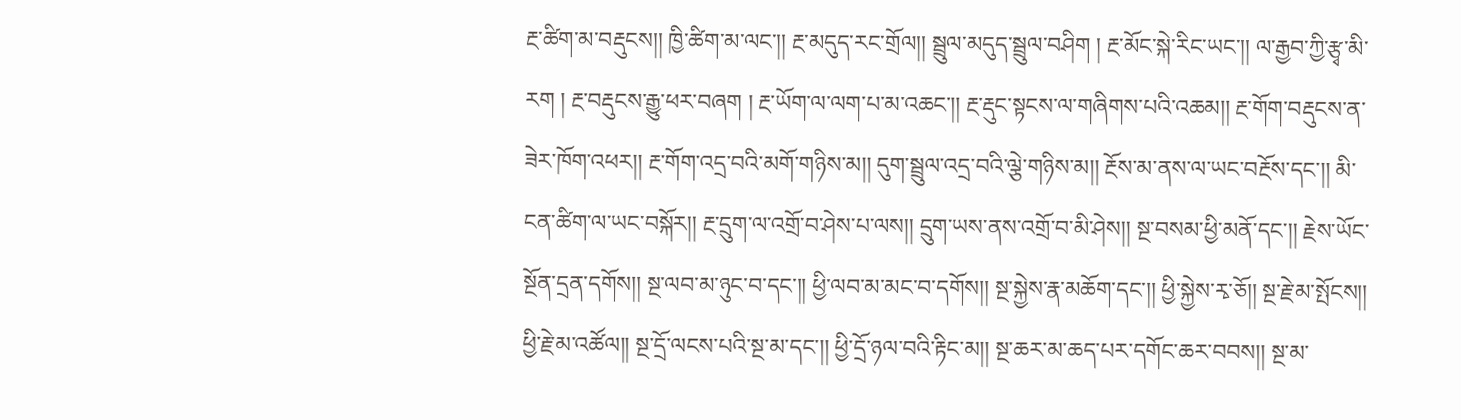རྔ་ཚིག་མ་བརྡུངས།། ཁྱི་ཚིག་མ་ལང་།། རྔ་མདུད་རང་གྲོལ།། སྦྲུལ་མདུད་སྦྲུལ་བཤིག ། རྔ་མོང་སྐེ་རིང་ཡང་།། ལ་རྒྱབ་ཀྱི་རྩྭ་མི་རག ། རྔ་བརྡུངས་རྒྱུ་ཕར་བཞག ། རྔ་ཡོག་ལ་ལག་པ་མ་འཆང་།། རྔ་རྡུང་སྟངས་ལ་གཞིགས་པའི་འཆམ།། རྔ་གོག་བརྡུངས་ན་ཟེར་ཁོག་འཕར།། རྔ་གོག་འདྲ་བའི་མགོ་གཉིས་མ།། དུག་སྦྲུལ་འདྲ་བའི་ལྕེ་གཉིས་མ།། རྔོས་མ་ནས་ལ་ཡང་བརྔོས་དང་།། མི་ངན་ཚིག་ལ་ཡང་བསྐོར།། རྔ་དྲུག་ལ་འགྲོ་བ་ཤེས་པ་ལས།། དྲུག་ཡས་ནས་འགྲོ་བ་མི་ཤེས།། སྔ་བསམ་ཕྱི་མནོ་དང་།། རྗེས་ཡོང་སྔོན་དྲན་དགོས།། སྔ་ལབ་མ་ཉུང་བ་དང་།། ཕྱི་ལབ་མ་མང་བ་དགོས།། སྔ་སྐྱེས་རྣ་མཆོག་དང་།། ཕྱི་སྐྱེས་རྭ་ཅོ།། སྔ་རྗེ་མ་སྤོངས།། ཕྱི་རྗེ་མ་འཚོལ།། སྔ་དྲོ་ལངས་པའི་སྔ་མ་དང་།། ཕྱི་དྲོ་ཉལ་བའི་རྟིང་མ།། སྔ་ཆར་མ་ཆད་པར་དགོང་ཆར་བབས།། སྔ་མ་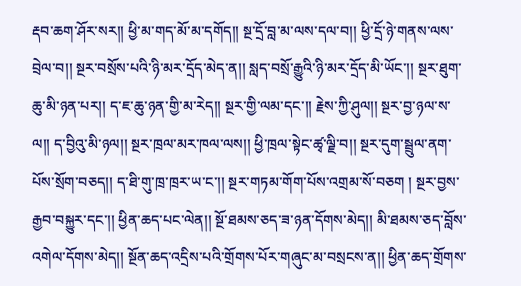རྡབ་ཆག་ཤོར་སར།། ཕྱི་མ་གད་མོ་མ་དགོད།། སྔ་དྲོ་བླ་མ་ལས་དལ་བ།། ཕྱི་དྲོ་ཉེ་གནས་ལས་བྲེལ་བ།། སྔར་བསྲོས་པའི་ཉི་མར་དྲོད་མེད་ན།། སླད་བསྲོ་རྒྱུའི་ཉི་མར་དྲོད་མི་ཡོང་།། སྔར་ཐུག་ཆུ་མི་ཉན་པར།། ད་ཇ་ཆུ་ཉན་གྱི་མ་རེད།། སྔར་གྱི་ལམ་དང་།། རྗེས་ཀྱི་ཤུལ།། སྔར་བྱ་ཉལ་ས་ལ།། ད་བྱིའུ་མི་ཉལ།། སྔར་ཁྲལ་མར་ཁལ་ལས།། ཕྱི་ཁྲལ་སྟེང་ཚྭ་ལྗི་བ།། སྔར་དུག་སྦྲུལ་ནག་པོས་སྲོག་བཅད།། ད་ཐི་གུ་ཁྲ་ཁྲར་ཡ་ང་།། སྔར་གཏམ་གོག་པོས་འགྲམ་སོ་བཅག ། སྔར་བྱས་རྒྱབ་བསྐྱུར་དང་།། ཕྱིན་ཆད་པང་ལེན།། སྔོ་ཐམས་ཅད་ཟ་ཉན་དོགས་མེད།། མི་ཐམས་ཅད་བློས་འགེལ་དོགས་མེད།། སྔོན་ཆད་འདྲིས་པའི་གྲོགས་པོར་གཞུང་མ་བསྲངས་ན།། ཕྱིན་ཆད་གྲོགས་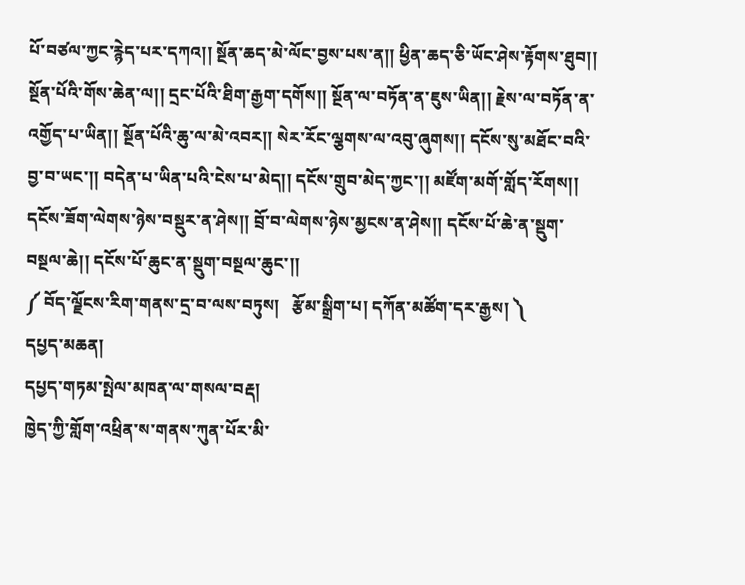པོ་བཙལ་ཀྱང་རྙེད་པར་དཀའ།། སྔོན་ཆད་མེ་ལོང་བྱས་པས་ན།། ཕྱིན་ཆད་ཅི་ཡོང་ཤེས་རྟོགས་ཐུབ།། སྔོན་པོའི་གོས་ཆེན་ལ།། དྲང་པོའི་ཐིག་རྒྱག་དགོས།། སྔོན་ལ་བཏོན་ན་ཇུས་ཡིན།། རྗེས་ལ་བཏོན་ན་འགྱོད་པ་ཡིན།། སྔོན་པོའི་ཆུ་ལ་མེ་འབར།། སེར་རོང་ལྕགས་ལ་འབུ་ཞུགས།། དངོས་སུ་མཐོང་བའི་བྱ་བ་ཡང་།། བདེན་པ་ཡིན་པའི་ངེས་པ་མེད།། དངོས་གྲུབ་མེད་ཀྱང་།། མཛོག་མགོ་གློད་རོགས།། དངོས་ཟོག་ལེགས་ཉེས་བསྡུར་ན་ཤེས།། བྲོ་བ་ལེགས་ཉེས་མྱངས་ན་ཤེས།། དངོས་པོ་ཆེ་ན་སྡུག་བསྔལ་ཆེ།། དངོས་པོ་ཆུང་ན་སྡུག་བསྔལ་ཆུང་།།
༼ བོད་ལྗོངས་རིག་གནས་དྲ་བ་ལས་བཏུས།   རྩོམ་སྒྲིག་པ། དཀོན་མཚོག་དར་རྒྱས། ༽
དཔྱད་མཆན།
དཔྱད་གཏམ་སྤེལ་མཁན་ལ་གསལ་བརྡ།
ཁྱེད་ཀྱི་གློག་འཕྲིན་ས་གནས་ཀུན་པོར་མི་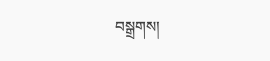བསྒྲགས།